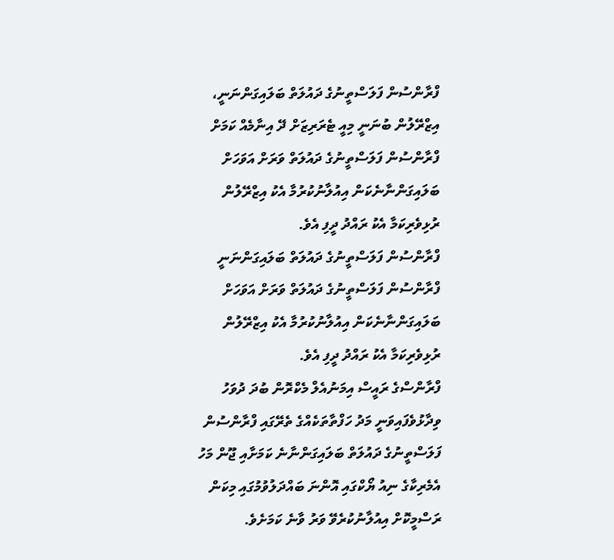ފްރާންސުން ފަލަސްތީނުގެ ދައުލަތް ބަލައިގަންނަނީ، އިޒްރޭލުން ބުނަނީ މިއީ ޓެރަރިޒަށް ދޭ އިނާމެއް ކަމަށް
ފްރާންސުން ފަލަސްތީނުގެ ދައުލަތް ވަރަށް އަވަހަށް ބަލައިގަންނާނެކަން އިއުލާނުކުރުމާ އެކު އިޒްރޭލުން ރުޅިވެރިކަމާ އެކު ރައްދު ދީފި އެވެ.
ފްރާންސުން ފަލަސްތީނުގެ ދައުލަތް ބަލައިގަންނަނީ
ފްރާންސުން ފަލަސްތީނުގެ ދައުލަތް ވަރަށް އަވަހަށް ބަލައިގަންނާނެކަން އިއުލާނުކުރުމާ އެކު އިޒްރޭލުން ރުޅިވެރިކަމާ އެކު ރައްދު ދީފި އެވެ.
ފްރާންސްގެ ރައީސް އިމަނުއެލް މެކްރޮން ބުދަ ދުވަހު ވިދާޅުވެފައިވަނީ މަދު ހަފްތާތަކެއްގެ ތެރޭގައި ފްރާންސުން ފަލަސްތީނުގެ ދައުލަތް ބަލައިގަންނާނެ ކަމަށާއި ޖޫން މަހު އެމެރިކާގެ ނިއު ޔޯކްގައި އޮންނަ ބައްދަލުވުމުގައި މިކަން ރަސްމީކޮށް އިއުލާނުކުރެވޭ ވަރު ވާނެ ކަމަށެވެ.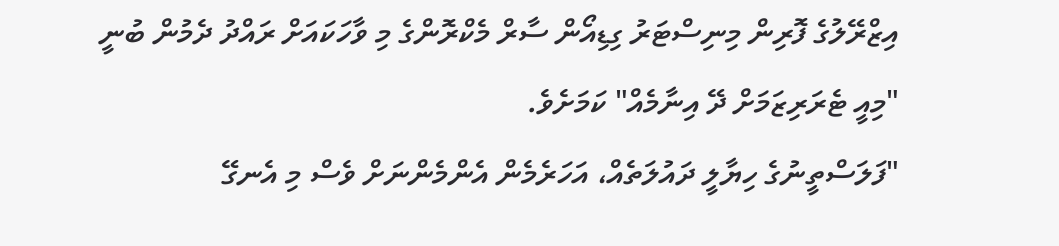އިޒްރޭލުގެ ފޮރިން މިނިސްޓަރު ގިޑިއޯން ސާރް މެކްރޮންގެ މި ވާހަކައަށް ރައްދު ދެމުން ބުނީ "މިއީ ޓެރަރިޒަމަށް ދޭ އިނާމެއް" ކަމަށެވެ.
"ފަލަސްތީނުގެ ހިޔާލީ ދައުލަތެއް، އަހަރެމެން އެންމެންނަށް ވެސް މި އެނގޭ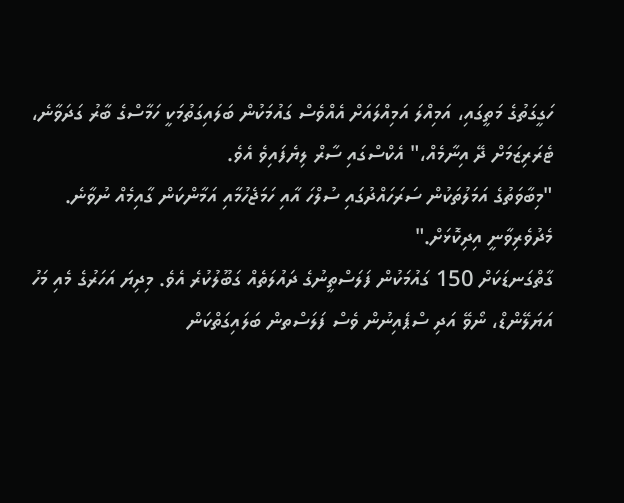ހަގީގަތުގެ މަތީގައި، އަމިއްލަ އަމިއްލައަށް އެއްވެސް ގައުމަކުން ބަލައިގަތުމަކީ ހަމާސްގެ ބާރު ގަދަވާނެ، ޓެރަރިޒަމަށް ދޭ އިނާމެއް،" އެކްސްގައި ސާރް ލިޔެފައިވެ އެވެ.
"މިބާވަތުގެ އަމަލުތަކުން ސަރަހައްދުގައި ސުލްހަ އާއި ހަމަޖެހުމާއި އަމާންކަން ގާއިމެއް ނުވާނެ. މެދުވެރިވާނީ އިދިކޮޅަށް."
ގާތްގަނޑަކަށް 150 ގައުމަކުން ފަލަސްތީނުގެ ދައުލަތެއް ގަބޫލުކުރެ އެވެ. މިދިޔަ އަހަރުގެ މެއި މަހު އަޔަލޭންޑް، ނޯވޭ އަދި ސްޕެއިނުން ވެސް ފަލަސްތން ބަލައިގަތްކަން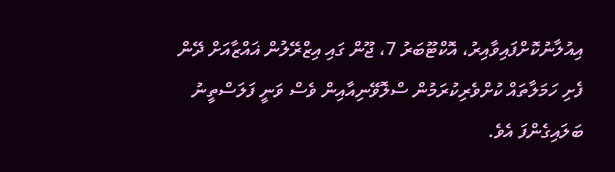އިއުލާނުކޮށްފައިވާއިރު، އޮކްޓޫބަރު 7، ޖޫން ގައި އިޒްރޭލުން ޣައްޒާއަށް ދޭން ފެށި ހަމަލާތައް ކުށްވެރިކުރަމުން ސްލޮވޭނިއާއިން ވެސް ވަނީ ފަލަސްތީނު ބަލައިގެންފަ އެވެ.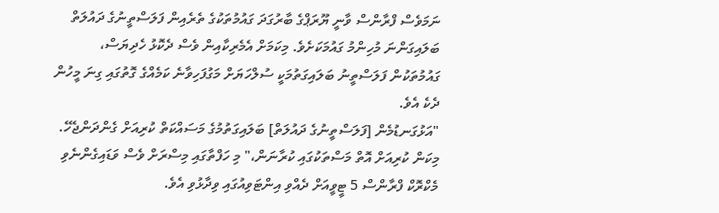ނަމަވެސް ފްރާންސް ވާނީ ޔޫރަޕްގެ ބާރުގަދަ ގައުމުތަކުގެ ތެރެއިން ފަލަސްތީނުގެ ދައުލަތް ބަލައިގަންނަ މުހިންމު ގައުމަކަށެވެ. މިކަމަށް އެމެރިކާއިން ވެސް ދެކޮޅު ހެދިޔަސް، ގައުމުތަކުން ފަލަސްތީނު ބަލައިގަތުމަކީ ސުލްހަޔަށް މަގުފަހިވާނެ ކަމެއްގެ ގޮތުގައި ގިނަ މީހުން ދެކެ އެވެ.
"އަޅުގަނޑުމެން [ފަލަސްތީނުގެ ދައުލަތް] ބަލައިގަތުމުގެ މަސައްކަތް ކުރިއަށް ގެންދަންޖެހޭ. މިކަން ކުރިއަށް އޮތް މަސްތަކުގައި ކުރާނަން،" މި ހަފްތާގައި މިސްރަށް ވެސް ވަޑައިގެންނެވި މެކްރޮކް ފްރާންސް 5 ޓީވީއަށް ދެއްވި އިންޓަވިއުގައި ވިދާޅުވި އެވެ.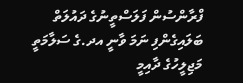ފްރާންސުން ފަލަސްތީނުގެ ދައުލަތް ބަލައިގެންފި ނަމަ ވާނީ އދ.ގެ ސަލާމަތީ މަޖިލީހުގެ ދާއިމީ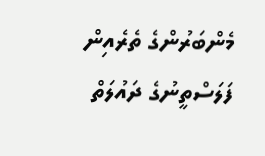މެންބަރުންގެ ތެރެއިން ފަލަސްތީނުގެ ދައުލަތް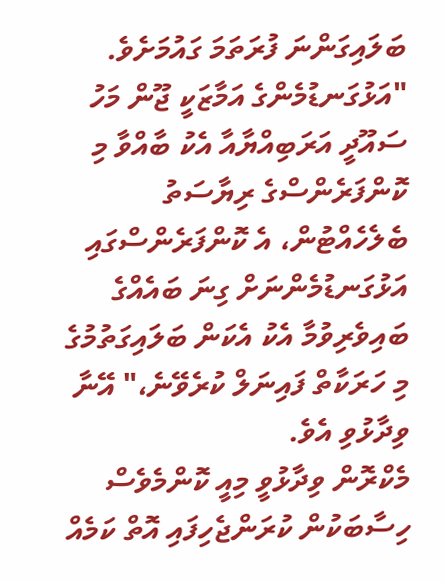ބަލައިގަންނަ ފުރަތަމަ ގައުމަށެވެ.
"އަޅުގަނޑުމެންގެ އަމާޒަކީ ޖޫން މަހު ސައޫދީ އަރަބިއްޔާއާ އެކު ބާއްވާ މި ކޮންފަރެންސްގެ ރިޔާސަތު ބެލެހެއްޓުން، އެ ކޮންފަރެންސްގައި އަޅުގަނޑުމެންނަށް ގިނަ ބައެއްގެ ބައިވެރިވުމާ އެކު އެކަން ބަލައިގަތުމުގެ މި ހަރަކާތް ފައިނަލް ކުރެވޭނެ،" އޭނާ ވިދާޅުވި އެވެ.
މެކްރޮން ވިދާޅުވީ މިއީ ކޮންމެވެސް ހިސާބަކުން ކުރަންޖެހިފައި އޮތް ކަމެއް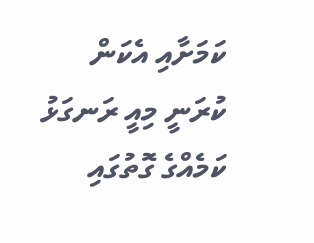ކަމަށާއި އެކަން ކުރަނީ މިއީ ރަނގަޅު ކަމެއްގެ ގޮތުގައި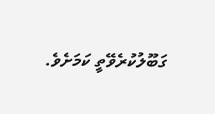ގަބޫލުކުރެވޭތީ ކަމަށެވެ.